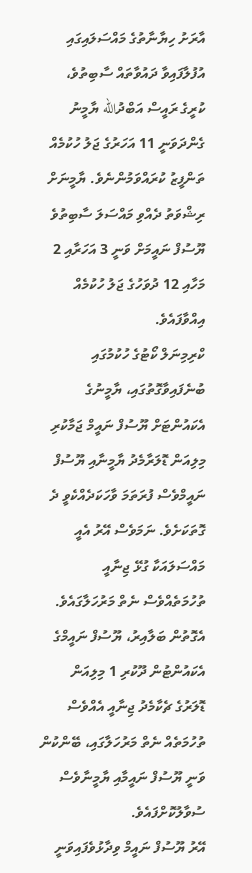އާރަށު ހިޔާނާތުގެ މައްސަލައިގައި އުފުލާފައިވާ ދައުވާތައް ސާބިތުވެ، ކުރީގެ ރައީސް އަބްދުالله ޔާމީނު ގެންދަވަނީ 11 އަހަރުގެ ޖަލު ހުކުމެއް ތަންފީޒު ކުރައްވަމުންނެވެ. ޔާމީނަށް ރިޝްވަތު ދެއްވި މައްސަލަ ސާބިތުވެ ޔޫސުފް ނައީމަށް ވަނީ 3 އަހަރާއި 2 މަހާއި 12 ދުވަހުގެ ޖަލު ހުކުމެއް އިއްވާފައެވެ.
ކްރިމިނަލް ކޯޓުގެ ހުކުމުގައި ބުނެފައިވާގޮތުގައި، ޔާމީނުގެ އެކައުންޓަށް ޔޫސުފް ނައީމް ޖަމާކުރި މިލިއަން ޑޮލަރާމެދު ޔާމީނާއި ޔޫސުފް ނައީމްވެސް ފުރަތަމަ ވާހަކަދެއްކެވީ ދެ ގޮތަކަށެވެ. ނަމަވެސް އޭރު އެއީ މައްސަލައަކާ ގުޅޭ ޖިނާއީ ތުހުމަތެއްވެސް ނެތް މަރުހަލާގައެވެ.
އެގޮތުން ބަލާއިރު، ޔޫސުފް ނައީމްގެ އެކައުންޓުން ދޫކުރި 1 މިލިއަން ޑޮލަރުގެ ޗެކާމެދު ޖިނާއީ އެއްވެސް ތުހުމަތެއް ނެތް މަރުހަލާގައި، ބޭންކުން ވަނީ ޔޫސުފް ނައީމާއި ޔާމީނާވެސް ސުވާލުކޮށްފައެވެ.
އޭރު ޔޫސުފް ނައީމް ވިދާޅުވެފައިވަނީ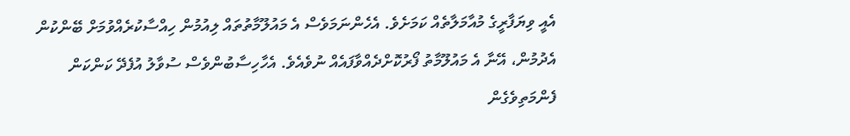އެއީ ވިޔަފާރީގެ މުއާމަލާތެއް ކަމަށެވެ. އެހެންނަމަވެސް އެ މައުލޫމާތުތައް ލިއުމުން ހިއްސާކުރެއްވުމަށް ބޭންކުން އެދުމުން، އޭނާ އެ މައުލޫމާތު ފޯރުކޮށްދެއްވާފައެއް ނުވެއެވެ. އެހާހިސާބުންވެސް ސުވާލު އުފެދޭ ކަންކަން ފެންމަތިވެގެން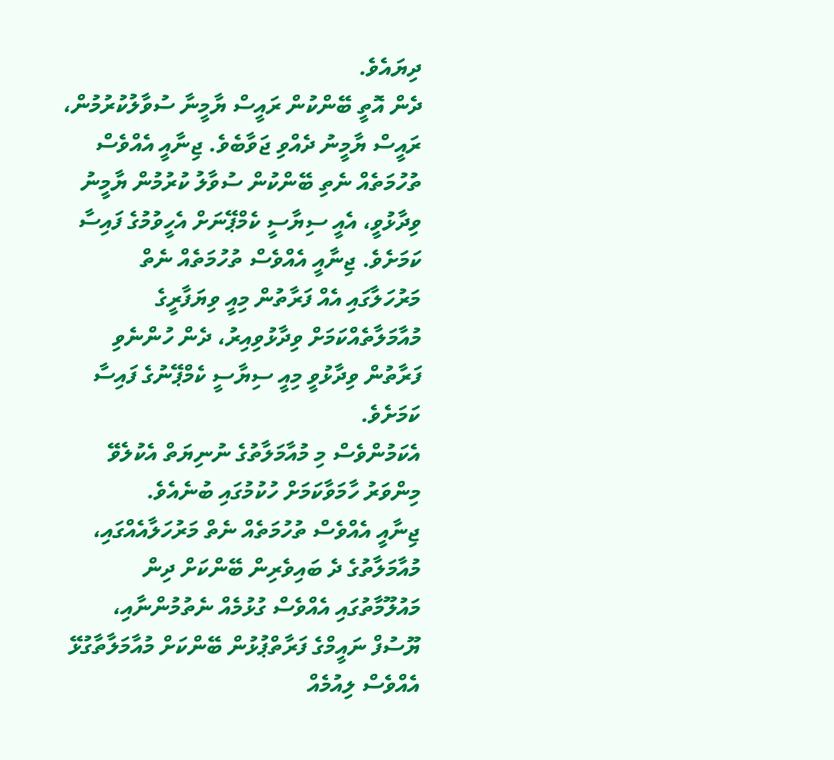ދިޔައެވެ.
ދެން އޮތީ ބޭންކުން ރައީސް ޔާމީނާ ސުވާލުކުރުމުން، ރައީސް ޔާމީނު ދެއްވި ޖަވާބެވެ. ޖިނާއީ އެއްވެސް ތުހުމަތެއް ނެތި ބޭންކުން ސުވާލު ކުރުމުން ޔާމީނު ވިދާޅުވީ، އެއީ ސިޔާސީ ކެމްޕޭނަށް އެހީވުމުގެ ފައިސާ ކަމަށެވެ. ޖިނާއީ އެއްވެސް ތުހުމަތެއް ނެތް މަރުހަލާގައި އެއް ފަރާތުން މިއީ ވިޔަފާރީގެ މުއާމަލާތެއްކަމަށް ވިދާޅުވިއިރު، ދެން ހުންނެވި ފަރާތުން ވިދާޅުވީ މިއީ ސިޔާސީ ކެމްޕޭނުގެ ފައިސާ ކަމަށެވެ.
އެކަމުންވެސް މި މުއާމަލާތުގެ ނުނިޔަތް އެކުލެވޭ މިންވަރު ހާމަވާކަމަށް ހުކުމުގައި ބުނެއެވެ.
ޖިނާއީ އެއްވެސް ތުހުމަތެއް ނެތް މަރުހަލާއެއްގައި، މުއާމަލާތުގެ ދެ ބައިވެރިން ބޭންކަށް ދިން މައުލޫމާތުގައި އެއްވެސް ގުޅުމެއް ނެތުމުންނާއި، ޔޫސުފް ނައީމްގެ ފަރާތްޕުޅުން ބޭންކަށް މުއާމަލާތާގުޅޭ އެއްވެސް ލިއުމެއް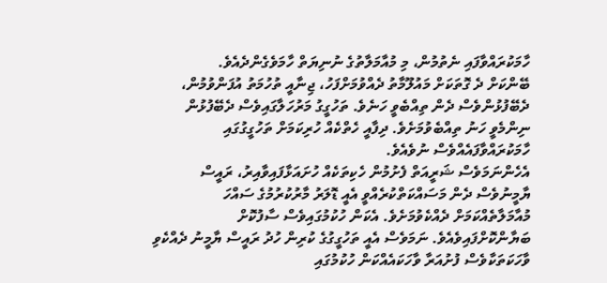ހާމަކުރައްވާފައި ނެތުމުން، މި މުއާމަލާތުގެ ނުނިޔަތް ހާމަވެގެންދެއެވެ.
ބޭންކަށް ދެ ގޮތަކަށް މައުލޫމާތު ދެއްވުމަށްފަހު، ޖިނާއީ ތުހުމަތު އުފަންވުމުން، ދެބޭފުޅުންވެސް ދެން ތިއްބެވީ ހަނެވެ. ތަހުގީގު މަރުހަލާގައިވެސް ދެބޭފުޅުން ނިންމެވީ ހަނު ތިއްބެވުމަށެވެ. ދިފާއީ ހެތްކެއް ހުރިކަމަށް ތަހުގީގުގައި ހާމަކުރައްވާފައެއްވެސް ނުވެއެވެ.
އެހެންނަމަވެސް ޝަރީއަތް ފެށުމުން ހެކިތަކެއް ހުށައަޅާފައިވާއިރު، ރައީސް ޔާމީނުވެސް ދެން މަސައްކަތްކުރެއްވީ އެއީ ޑޮލަރު މާރުކުރުމުގެ ސައްހަ މުއާމަލާތެއްކަމަށް ދެއްކެވުމަށެވެ. އެކަން ހުކުމުގައިވެސް ސާފުކޮށް ބަޔާންކޮށްފައިވެއެވެ. ނަމަވެސް އެއީ ތަހުގީގުގެ ކުރިން ހުދު ރައީސް ޔާމީނު ދެއްކެވި ވާހަކަތަކާވެސް ފުށުއަރާ ވާހަކައެއްކަން ހުކުމުގައި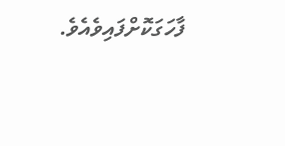ފާހަގަކޮށްފައިވެއެވެ.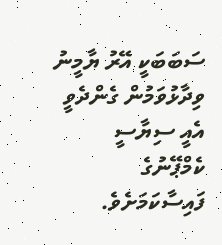ސަބަބަކީ އޭރު ޔާމީނު ވިދާޅުވަމުން ގެންދެވީ އެއީ ސިޔާސީ ކެމްޕޭނުގެ ފައިސާކަމަށެވެ.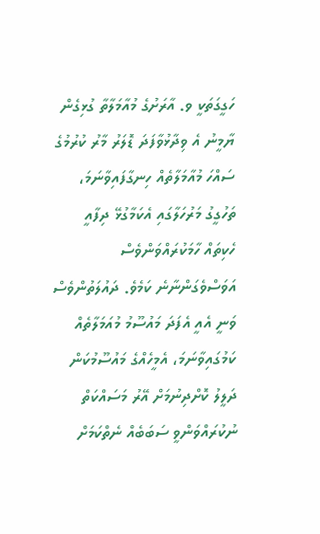ހަގީގަތަކީ ވ. އާރަށުގެ މުއާމަލާތާ ގުޅިގެން ޔާމީނު އެ ވިދާޅުވާފަދަ ޑޮލަރު މާރު ކުރުމުގެ ސައްހަ މުއާމަލާތެއް ހިނގާފައިވާނަމަ، ތަހުގީގު މަރުހަލާގައި އެކަމާގުޅޭ ދިފާއީ ހެކިތައް ހާމަކުރައްވަންވެސް އަވަސްވެގަންނާނެ ކަމެވެ. ދައުލަތުންވެސް ވަނީ އެއީ އެފަދަ މައުސޫމު މުއަމަލާތެއް ކަމުގައިވާނަމަ، އެމީހެއްގެ މައުސޫމުކަން ދަލީލު ކޮށްދިނުމަށް އޭރު މަސައްކަތް ނުކުރައްވަންވީ ސަބަބެއް ނެތްކަމަށް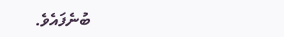ބުނެފައެވެ.